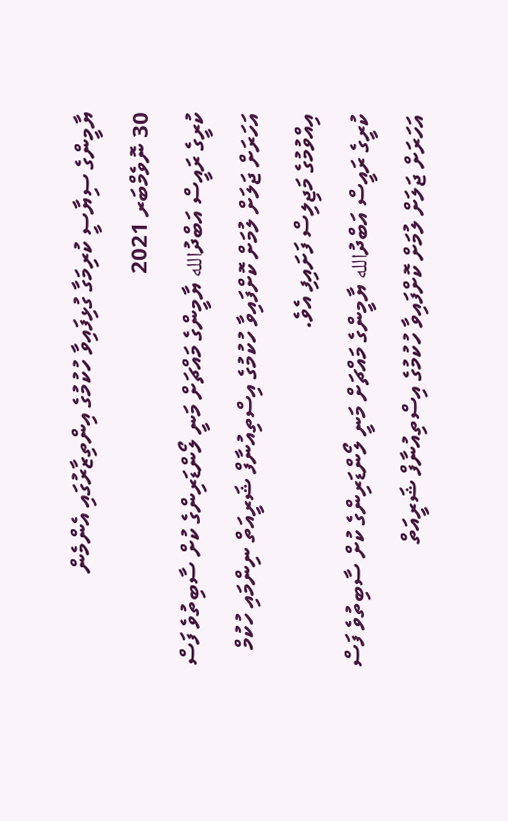ޔާމީންގެ ސިޔާސީ ކުރިމަގާ ގުޅިފައިވާ ހުކުމުގެ އިންތިޒާރުގައި އެންމެން
30 ނޮވެމްބަރ 2021
ކުރީގެ ރައީސް އަބްދުالله ޔާމީންގެ މައްޗަށް މަނީ ލޯންޑަރިންގެ ކުށް ސާބިތުވެ ފަސް އަހަރަށް ޖަލަށް ލުމަށް ކޮށްފައިވާ ހުކުމުގެ އިސްތިއުނާފް ޝަރީއަތް ނިންމައި ހުކުމް އިއްވުމުގެ މަޖިލިސް ފަށައިފި އެވެ.
ކުރީގެ ރައީސް އަބްދުالله ޔާމީންގެ މައްޗަށް މަނީ ލޯންޑަރިންގެ ކުށް ސާބިތުވެ ފަސް އަހަރަށް ޖަލަށް ލުމަށް ކޮށްފައިވާ ހުކުމުގެ އިސްތިއުނާފް ޝަރީއަތް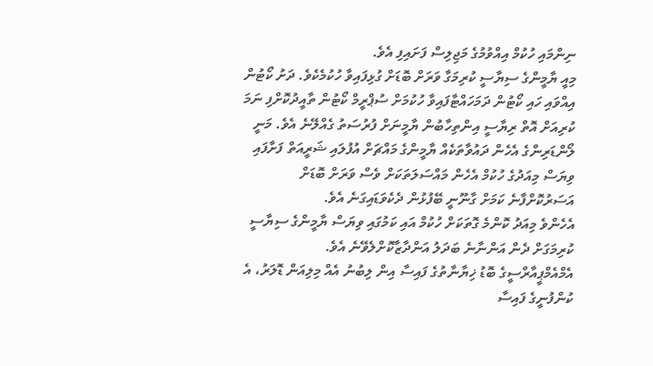ނިންމައި ހުކުމް އިއްވުމުގެ މަޖިލިސް ފަށައިފި އެވެ.
މިއީ ޔާމީންގެ ސިޔާސީ ކުރިމަގާ ވަރަށް ބޮޑަށް ގުޅިފައިވާ ހުކުމެކެވެ. ދަށު ކޯޓުން އިއްވައި ހައި ކޯޓުން ދަމަހައްޓާފައިވާ ހުކުމަށް ސުޕްރީމް ކޯޓުން ތާއީދުކޮށްފި ނަމަ ކުރިއަށް އޮތް ރިޔާސީ އިންތިހާބުން ޔާމީނަށް ފުރުސަތު ގެއްލޭނެ އެވެ. މަނީ ލޯންޑަރިންގެ އެހެން ދައުވާތަކެއް ޔާމީންގެ މައްޗަށް އުފުލައި ޝަރީއަތް ފަށާފައި ވިޔަސް މިއަދުގެ ހުކުމް އެހެން މައްސަލަތަކަށް ވެސް ވަރަށް ބޮޑަށް އަސަރުކޮށްފާނެ ކަމަށް ގާނޫނީ ބޭފުޅުން ދެކެވަޑައިގަނެ އެވެ.
އެހެންވެ މިއަދު ކޮންމެ ގޮތަކަށް ހުކުމް އައި ކަމުގައި ވިޔަސް ޔާމީންގެ ސިޔާސީ ކުރިމަގަށް ދެން އަންނާނެ ބަދަލު އަންދާޒާކޮށްލެވޭނެ އެވެ.
އެމްއެމްޕީއާރްސީގެ ބޮޑު ޚިޔާނާތުގެ ފައިސާ އިން ލިބުނު އެއް މިލިއަން ޑޮލަރު، އެ ކުންފުނީގެ ފައިސާ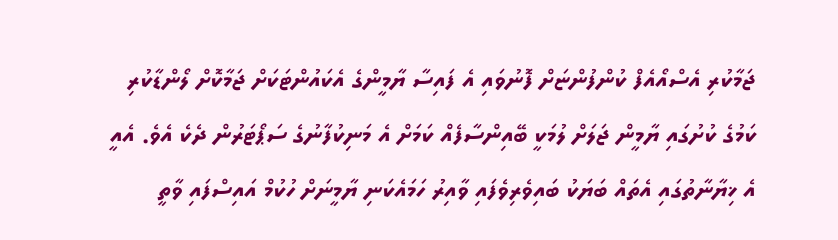ޖަމާކުރި އެސްއޯއެފް ކުންފުންޏަށް ފޮނުވައި އެ ފައިސާ ޔާމީންގެ އެކައުންޓަކަށް ޖަމާކޮށް ލޯންޑާކުރި ކަމުގެ ކުށުގައި ޔާމީން ޖަލަށް ލުމަކީ ބޭއިންސާފެއް ކަމަށް އެ މަނިކުފާނުގެ ސަޕޯޓަރުން ދެކެ އެވެ. އެއީ އެ ޚިޔާނާތުގައި އެތައް ބަޔަކު ބައިވެރިވެފައި ވާއިރު ހަމައެކަނި ޔާމީނަށް ހުކުމް އައިސްފައި ވާތީ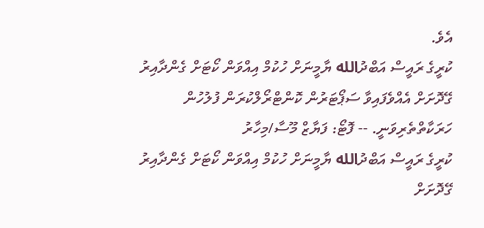އެވެ.
ކުރީގެ ރައީސް އަބްދުالله ޔާމީނަށް ހުކުމް އިއްވަން ކޯޓަށް ގެންދާއިރު ގޭދޮށަށް އެއްވެފައިވާ ސަޕޯޓަރުން ކޮންޓްރޯލްކުރަން ފުލުހުން ހަރަކާތްތެރިވަނީ. -- ފޮޓޯ: ފަޔާޒް މޫސާ/މިހާރު
ކުރީގެ ރައީސް އަބްދުالله ޔާމީނަށް ހުކުމް އިއްވަން ކޯޓަށް ގެންދާއިރު ގޭދޮށަށް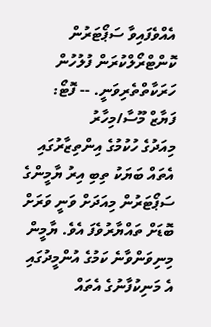އެއްވެފައިވާ ސަޕޯޓަރުން ކޮންޓްރޯލްކުރަން ފުލުހުން ހަރަކާތްތެރިވަނީ. -- ފޮޓޯ: ފަޔާޒް މޫސާ/މިހާރު
މިއަދުގެ ހުކުމުގެ އިންތިޒާރުގައި އެތައް ބަޔަކު ތިބި އިރު ޔާމީންގެ ސަޕޯޓަރުން މިއަދަށް ވަނީ ވަރަށް ބޮޑަށް ތައްޔާރުވެފަ އެވެ. ޔާމީން މިނިވަންވާނެ ކަމުގެ އުންމީދުގައި އެ މަނިކުފާނުގެ އެތައް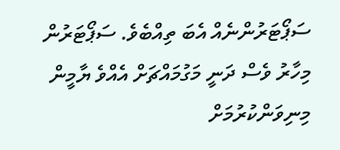ސަޕޯޓަރުންނެއް އެބަ ތިއްބެވެ. ސަޕޯޓަރުން މިހާރު ވެސް ދަނީ މަގުމައްޗަށް އެއްވެ ޔާމީން މިނިވަންކުރުމަށް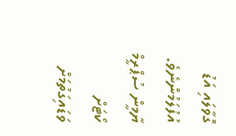ގޮވާލައި އަޑު އުފުލަމުންނެވެ.
ޔާމީން ސުޕްރީމް ކޯޓަށް ވަޑައިގަތުމަށް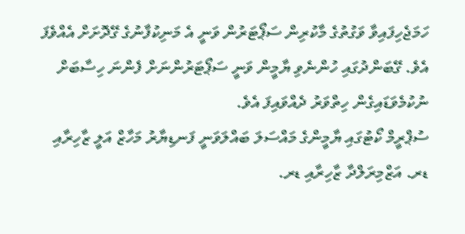ހަމަޖެހިފައިވާ ވަގުތުގެ މާކުރިން ސަޕޯޓަރުން ވަނީ އެ މަނިކުފާނުގެ ގޭދޮށަށް އެއްވެފަ އެވެ. ގޭބަންދުގައި ހުންނެވި ޔާމީން ވަނީ ސަޕޯޓަރުންނަށް ފެންނަ ހިސާބަށް ނުކުމެވަޑައިގެން ހިތްވަރު ދެއްވައިފަ އެވެ.
ސުޕްރީމް ކޯޓުގައި ޔާމީންގެ މައްސަލަ ބައްލަވަނީ ފަނޑިޔާރު މަހާޒް އަލީ ޒާހިރާއި ޑރ. އަޒްމިރަލްދާ ޒާހިރާއި ޑރ.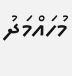މުހައްމަދު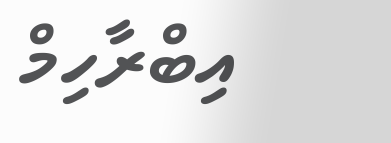އިބްރާހިމް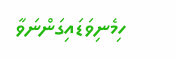ހިމެނިވަޑައިގަންނަވާ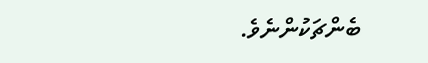ބެންޗަކުންނެވެ.